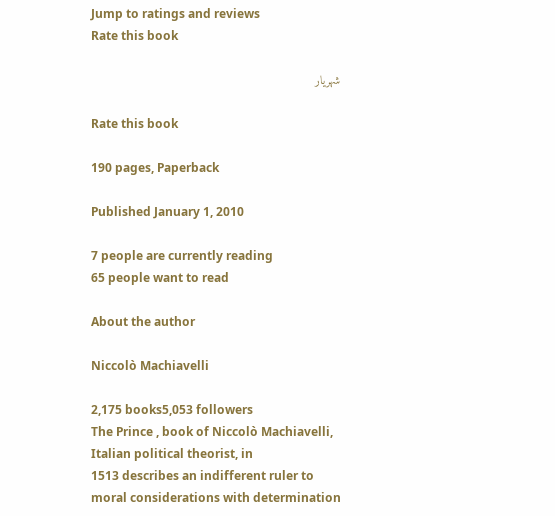Jump to ratings and reviews
Rate this book

شهریار

Rate this book

190 pages, Paperback

Published January 1, 2010

7 people are currently reading
65 people want to read

About the author

Niccolò Machiavelli

2,175 books5,053 followers
The Prince , book of Niccolò Machiavelli, Italian political theorist, in
1513 describes an indifferent ruler to moral considerations with determination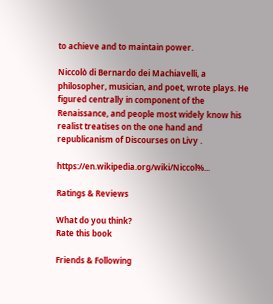to achieve and to maintain power.

Niccolò di Bernardo dei Machiavelli, a philosopher, musician, and poet, wrote plays. He figured centrally in component of the Renaissance, and people most widely know his realist treatises on the one hand and republicanism of Discourses on Livy .

https://en.wikipedia.org/wiki/Niccol%...

Ratings & Reviews

What do you think?
Rate this book

Friends & Following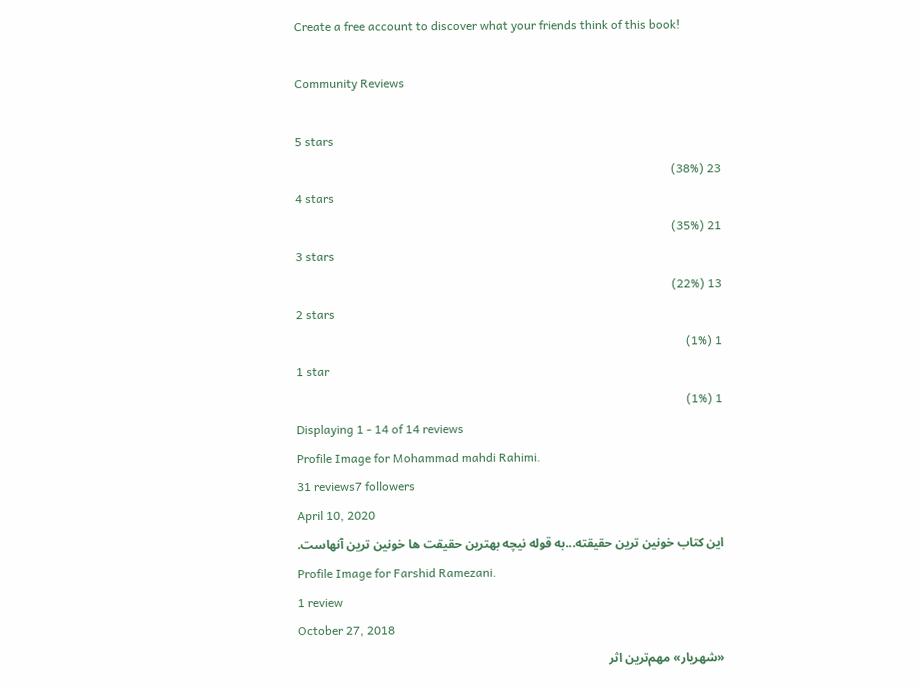Create a free account to discover what your friends think of this book!

Community Reviews

5 stars
23 (38%)
4 stars
21 (35%)
3 stars
13 (22%)
2 stars
1 (1%)
1 star
1 (1%)
Displaying 1 - 14 of 14 reviews
Profile Image for Mohammad mahdi Rahimi.
31 reviews7 followers
April 10, 2020
این کتاب خونین ترین حقیقته...به قوله نیچه بهترین حقیقت ها خونین ترین آنهاست.
Profile Image for Farshid Ramezani.
1 review
October 27, 2018
«شهریار» مهم‌ترین اثر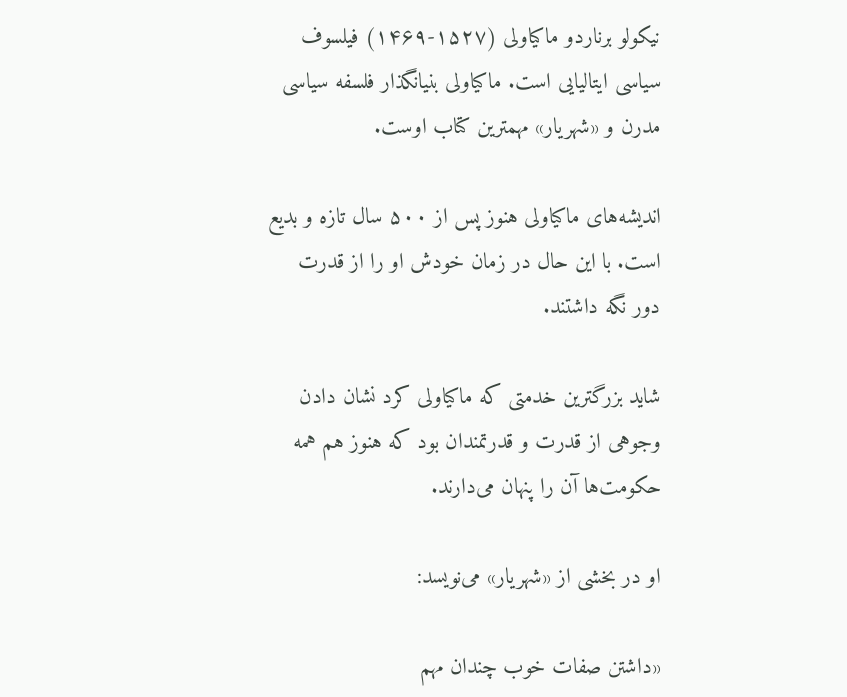نیکولو برناردو ماکیاولی (۱۵۲۷-۱۴۶۹) فیلسوف سیاسی ایتالیایی است. ماکیاولی بنیانگذار فلسفه سیاسی مدرن و «شهریار» مهمترین کتاب اوست.

اندیشه‌های ماکیاولی هنوز پس از ۵۰۰ سال تازه و بدیع است. با این حال در زمان خودش او را از قدرت دور نگه داشتند.

شاید بزرگترین خدمتی که ماکیاولی کرد نشان دادن وجوهی از قدرت و قدرتمندان بود که هنوز هم همه‌ حکومت‌ها آن را پنهان می‌دارند.

او در بخشی از «شهریار» می‌نویسد:

«داشتن صفات خوب چندان مهم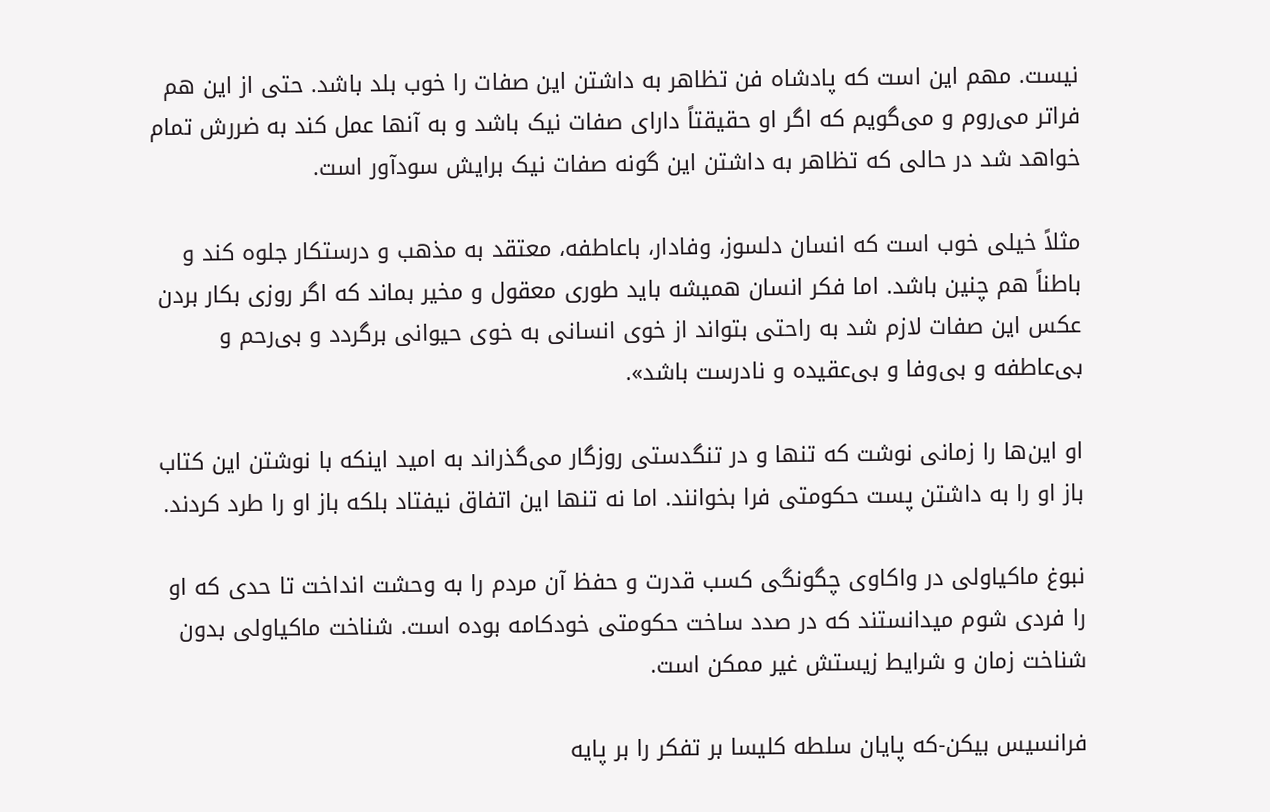نیست. مهم این است که پادشاه فن تظاهر به داشتن این صفات را خوب بلد باشد. حتی از این هم فراتر می‌روم و می‌گویم که اگر او حقیقتاً دارای صفات نیک باشد و به آنها عمل کند به ضررش تمام خواهد شد در حالی که تظاهر به داشتن این گونه صفات نیک برایش سودآور است.

مثلاً خیلی خوب است که انسان دلسوز، وفادار، باعاطفه، معتقد به مذهب و درستکار جلوه کند و باطناً هم چنین باشد. اما فکر انسان همیشه باید طوری معقول و مخیر بماند که اگر روزی بکار بردن عکس این صفات لازم شد به راحتی بتواند از خوی انسانی به خوی حیوانی برگردد و بی‌رحم و بی‌عاطفه و بی‌وفا و بی‌عقیده و نادرست باشد».

او این‌ها را زمانی نوشت که تنها و در تنگدستی روزگار می‌گذراند به امید اینکه با نوشتن این کتاب باز او را به داشتن پست حکومتی فرا بخوانند. اما نه تنها این اتفاق نیفتاد بلکه باز او را طرد کردند.

نبوغ ماکیاولی در واکاوی چگونگی کسب قدرت و حفظ آن مردم را به وحشت انداخت تا حدی که او را فردی شوم میدانستند که در صدد ساخت حکومتی خودکامه بوده است. شناخت ماکیاولی بدون شناخت زمان و شرایط زیستش غیر ممکن است.

فرانسیس بیکن-که پایان سلطه کلیسا بر تفکر را بر پایه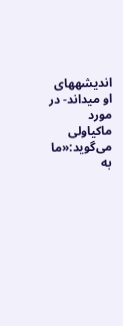اندیشههای او میداند- در مورد ماکیاولی می‌گوید:«ما به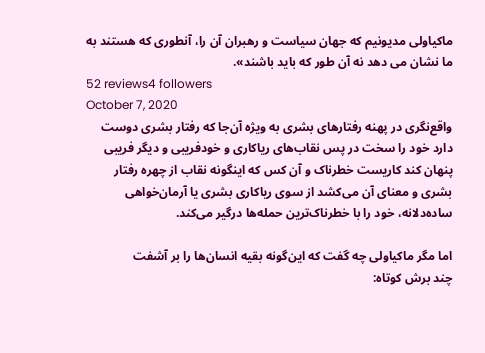ماکیاولی مدیونیم که جهان سیاست و رهبران آن را، آنطوری که هستند به ما نشان می دهد نه آن طور که باید باشند».
52 reviews4 followers
October 7, 2020
واقع‌نگری در پهنه رفتارهای بشری به ویژه آن‌جا که رفتار بشری دوست دارد خود را سخت در پس نقاب‌های ریاکاری و خودفریبی و دیگر فریبی پنهان کند کاریست خطرناک و آن کس که اینگونه نقاب از چهره رفتار بشری و معنای آن می‌کشد از سوی ریاکاری بشری یا آرمان‌خواهی ساده‌دلانه، خود را با خطرناک‌ترین حمله‌ها درگیر می‌کند.

اما مگر ماکیاولی چه گفت که این‌گونه بقیه انسان‌ها را بر آشفت
چند برش کوتاه: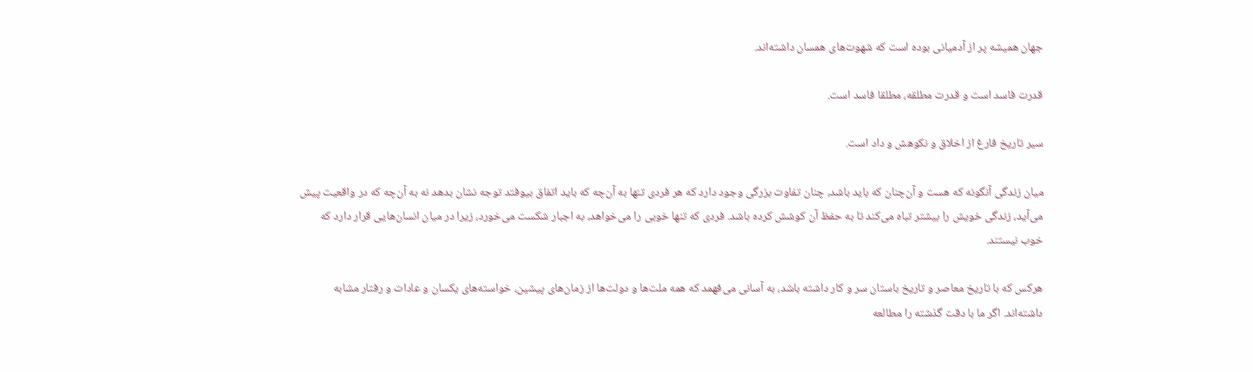جهان همیشه پر از آدمیانی بوده است که شهوت‌های همسان داشته‌اند.

قدرت فاسد است و قدرت مطلقه، مطلقا فاسد است.

سیر تاریخ فارغ از اخلاق و نکوهش و داد است.

میان زندگی آنگونه که هست و آن‌چنان که باید باشد، چنان تفاوت بزرگی وجود دارد که هر فردی تنها به آن‌چه که باید اتفاق بیوفتد توجه نشان بدهد نه به آن‌چه که در واقعیت پیش می‌آید، زندگی خویش را بیشتر تباه می‌کند تا به حفظ آن کوشش کرده باشد. فردی که تنها خوبی را می‌خواهد، به اجبار شکست می‌خورد، زیرا در میان انسان‌هایی قرار دارد که خوب نیستند.

هرکس که با تاریخ معاصر و تاریخ باستان سر و کار داشته باشد، به آسانی می‌فهمد که همه ملت‌ها و دولت‌ها از زمان‌های پیشین، خواسته‌های یکسان و عادات و رفتار مشابه داشته‌اند. اگر ما با دقت گذشته را مطالعه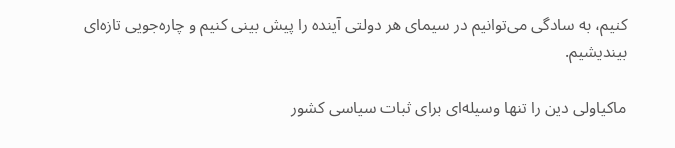کنیم، به سادگی می‌توانیم در سیمای هر دولتی آینده را پیش بینی کنیم و چاره‌جویی تازه‌ای بیندیشیم.

ماکیاولی دین را تنها وسیله‌ای برای ثبات سیاسی کشور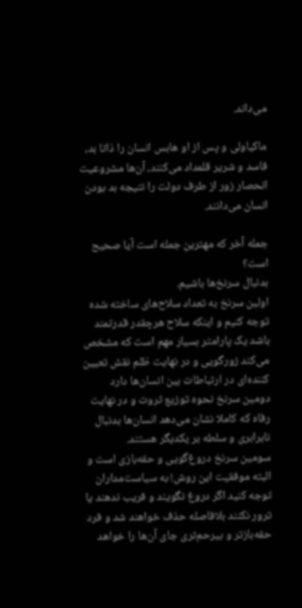می‌داند.

ماکیاولی و پس از او هابس انسان را ذاتا بد، فاسد و شریر قلمداد می‌کنند، آن‌ها مشروعیت انحصار زور از طرف دولت را نتیجه بد بودن انسان می‌دانند.

جمله آخر که مهترین جمله است آیا صحیح است؟
بدنبال سرنخ‌ها باشیم.
اولین سرنخ به تعداد سلاح‌های ساخته شده توجه کنیم و اینکه سلاح هرچقدر قدرتمند باشد یک پارامتر بسیار مهم است که مشخص می‌کند زورگویی و در نهایت ظلم نقش تعیین کننده‌ای در ارتباطات بین انسان‌ها دارد
دومین سرنخ نحوه توزیع ثروت و در نهایت رفاه که کاملا نشان می‌دهد انسان‌ها بدنبال نابرابری و سلطه بر یکدیگر هستند.
سومین سرنخ دروغ‌گویی و حقه‌بازی است و البته موفقیت این روش! به سیاست‌مداران توجه کنید اگر دروغ نگویند و فریب ندهند یا ترور نکنند بلافاصله حذف خواهند شد و فرد حقه‌بازتر و بیرحم‌تری جای آن‌ها را خواهد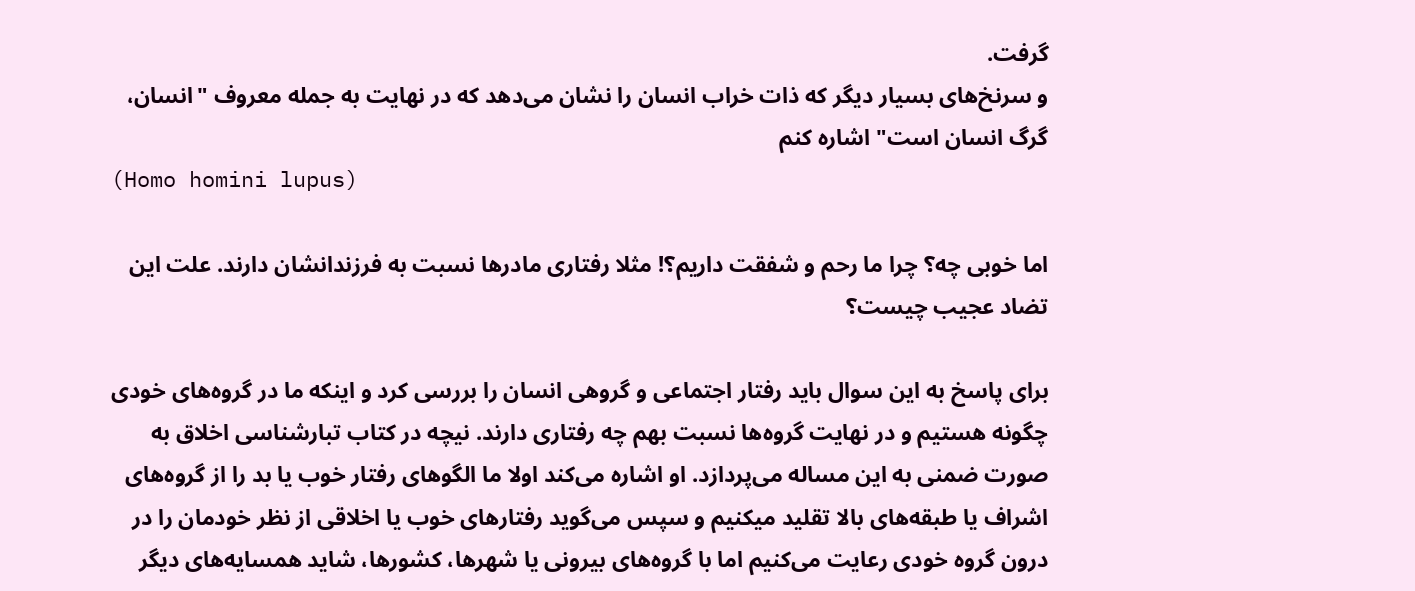گرفت.
و سرنخ‌های بسیار دیگر که ذات خراب انسان را نشان می‌دهد که در نهایت به جمله معروف "انسان، گرگ انسان است" اشاره کنم
(Homo homini lupus)

اما خوبی چه؟ چرا ما رحم و شفقت داریم؟! مثلا رفتاری مادرها نسبت به فرزندانشان دارند. علت این تضاد عجیب چیست؟

برای پاسخ به این سوال باید رفتار اجتماعی و گروهی انسان را بررسی کرد و اینکه ما در گروه‌های خودی چگونه هستیم و در نهایت گروه‌ها نسبت بهم چه رفتاری دارند. نیچه در کتاب تبارشناسی اخلاق به صورت ضمنی به این مساله می‌پردازد. او اشاره می‌کند اولا ما الگوهای رفتار خوب یا بد را از گروه‌های اشراف یا طبقه‌های بالا تقلید میکنیم و سپس می‌گوید رفتارهای خوب یا اخلاقی از نظر خودمان را در درون گروه خودی رعایت می‌کنیم اما با گروه‌های بیرونی یا شهرها، کشورها، شاید همسایه‌های دیگر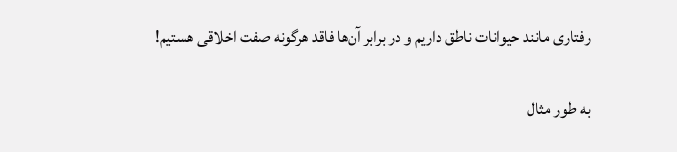رفتاری مانند حیوانات ناطق داریم و در برابر آن‌ها فاقد هرگونه صفت اخلاقی هستیم!

به طور مثال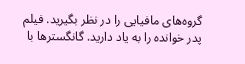گروه‌های مافیایی را در نظر بگیرید. فیلم پدر خوانده را به یاد دارید. گانگسترها با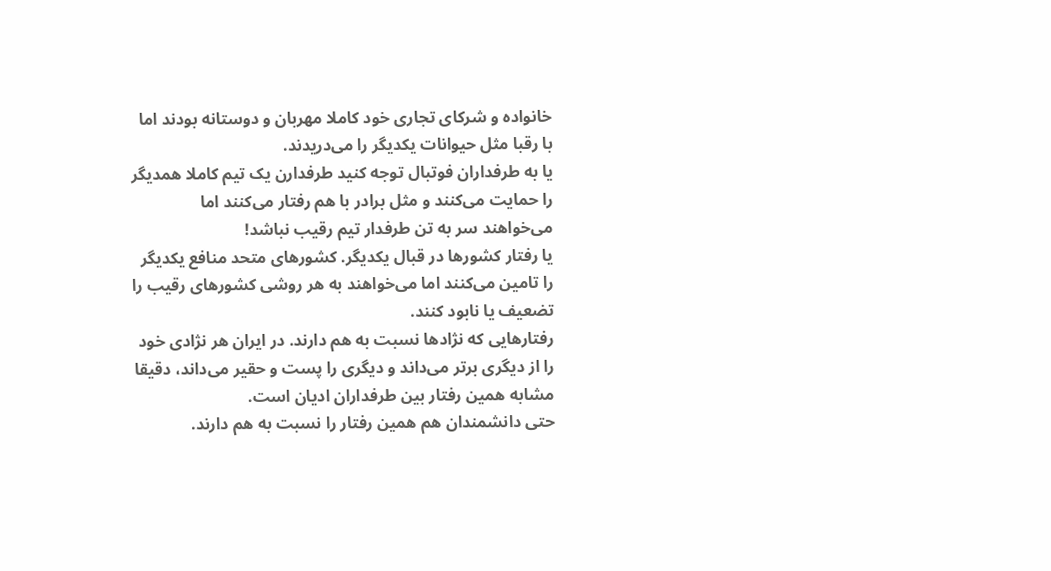خانواده و شرکای تجاری خود کاملا مهربان و دوستانه بودند اما با رقبا مثل حیوانات یکدیگر را می‌دریدند.
یا به طرفداران فوتبال توجه کنید طرفدارن یک تیم کاملا همدیگر را حمایت می‌کنند و مثل برادر با هم رفتار می‌کنند اما می‌خواهند سر به تن طرفدار تیم رقیب نباشد!
یا رفتار کشورها در قبال یکدیگر. کشورهای متحد منافع یکدیگر را تامین می‌کنند اما می‌خواهند به هر روشی کشورهای رقیب را تضعیف یا نابود کنند.
رفتارهایی که نژادها نسبت به هم دارند. در ایران هر نژادی خود را از دیگری برتر می‌داند و دیگری را پست و حقیر می‌داند، دقیقا مشابه همین رفتار بین طرفداران ادیان است.
حتی دانشمندان هم همین رفتار را نسبت به هم دارند.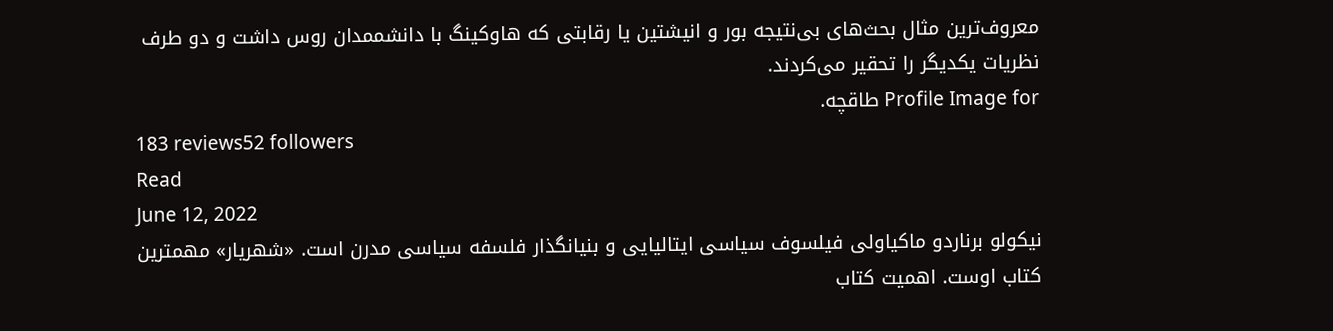معروف‌ترین مثال بحث‌های بی‌نتیجه بور و انیشتین یا رقابتی که هاوکینگ با دانشممدان روس داشت و دو طرف نظریات یکدیگر را تحقیر می‌کردند.
Profile Image for طاقچه.
183 reviews52 followers
Read
June 12, 2022
نیکولو برناردو ماکیاولی فیلسوف سیاسی ایتالیایی و بنیانگذار فلسفه سیاسی مدرن است. «شهریار» مهمترین کتاب اوست. اهمیت کتاب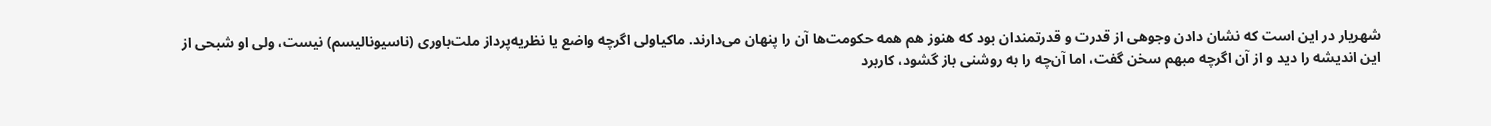شهریار در این است که نشان دادن وجوهی از قدرت و قدرتمندان بود که هنوز هم همه‌ حکومت‌ها آن را پنهان می‌دارند. ماکیاولی اگرچه واضع یا نظریه‌پرداز ملت‌باوری (ناسیونالیسم) نیست، ولی او شبحی از این اندیشه را دید و از آن اگرچه مبهم سخن گفت، اما آن‌چه را به روشنی باز گشود، کاربرد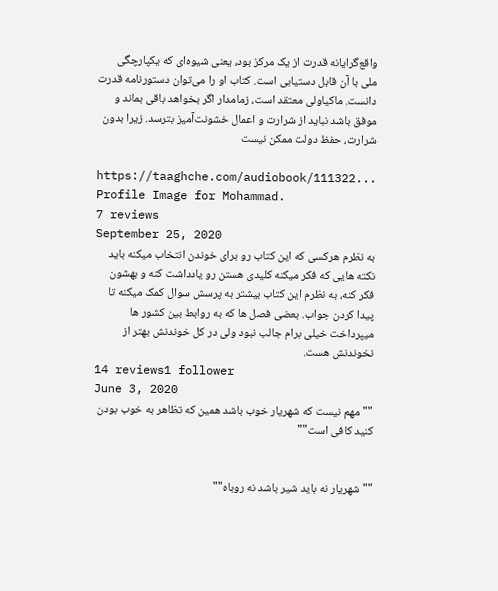واقع‌گرایانه قدرت از یک مرکز بود، یعنی شیوه‌ای که یکپارچگی ملی با آن قابل دستیابی است. کتاب او را می‌توان دستورنامه قدرت دانست. ماکیاولی معتقد است، زمامدار اگر بخواهد باقی بماند و موفق باشد نباید از شرارت و اعمال خشونت‌آمیز بترسد. زیرا بدون شرارت، حفظ دولت ممکن نیست

https://taaghche.com/audiobook/111322...
Profile Image for Mohammad.
7 reviews
September 25, 2020
به نظرم هرکسی که این کتاب رو برای خوندن انتخاب میکنه باید نکته هایی که فکر میکنه کلیدی هستن رو یادداشت کنه و بهشون فکر کنه، به نظرم این کتاب بیشتر به پرسش سوال کمک میکنه تا پیدا کردن جواب. بعضی فصل ها که به روابط بین کشور ها میپرداخت خیلی برام جالب نبود ولی در کل خوندنش بهتر از نخوندنش هست.
14 reviews1 follower
June 3, 2020
""مهم نیست که شهریار خوب باشد همین که تظاهر به خوب بودن کنید کافی است""


""شهریار نه باید شیر باشد نه روباه""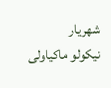شهریار
نیکولو ماکیاولی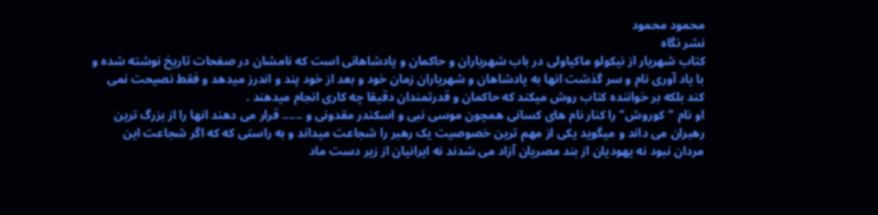محمود محمود
نشر نگاه
کتاب شهریار از نیکولو ماکیاولی در باب شهریاران و حاکمان و پادشاهانی است که نامشان در صفحات تاریخ نوشته شده و با یاد آوری نام و سر گذشت انها به پادشاهان و شهریاران زمان خود و بعد از خود پند و اندرز میدهد و فقط نصیحت نمی کند بلکه بر خواننده کتاب روش میکند که حاکمان و قدرتمندان دقیقا چه کاری انجام میدهند .
او نام "کوروش" را کنار نام های کسانی همچون موسی نبی و اسکندر مقدونی و ...... قرار می دهند انها را از بزرگ ترین رهبران می داند و میگوید یکی از مهم ترین خصوصیت یک رهبر را شجاعت میداند و به راستی که که اگر شجاعت این مردان نبود نه یهودیان از بند مصریان آزاد می شدند نه ایرانیان از زیر دست ماد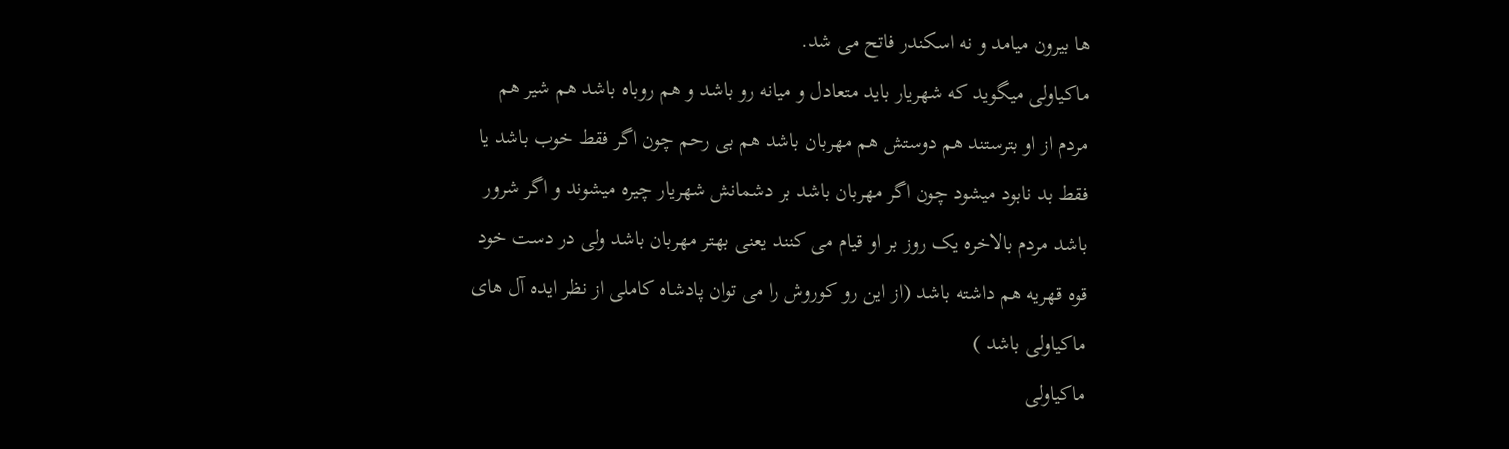ها بیرون میامد و نه اسکندر فاتح می شد.
ماکیاولی میگوید که شهریار باید متعادل و میانه رو باشد و هم روباه باشد هم شیر هم مردم از او بترستند هم دوستش هم مهربان باشد هم بی رحم چون اگر فقط خوب باشد یا فقط بد نابود میشود چون اگر مهربان باشد بر دشمانش شهریار چیره میشوند و اگر شرور باشد مردم بالاخره یک روز بر او قیام می کنند یعنی بهتر مهربان باشد ولی در دست خود قوه قهریه هم داشته باشد (از این رو کوروش را می توان پادشاه کاملی از نظر ایده آل های ماکیاولی باشد )
ماکیاولی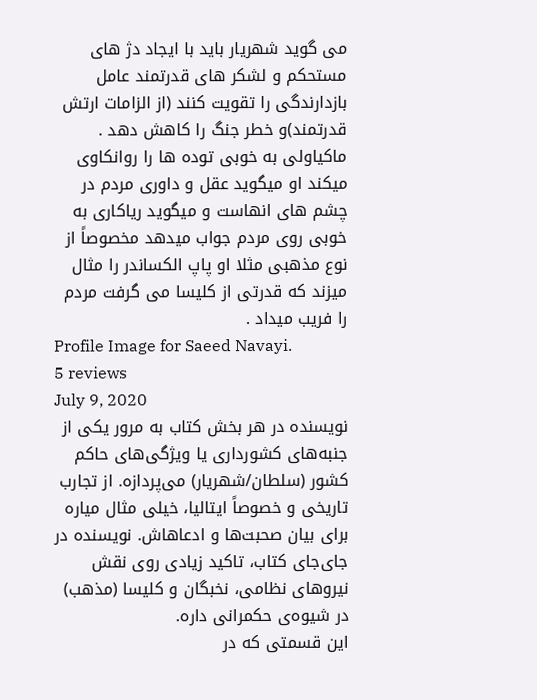می گوید شهریار باید با ایجاد دژ های مستحکم و لشکر های قدرتمند عامل بازدارندگی را تقویت کنند (از الزامات ارتش قدرتمند)و خطر جنگ را کاهش دهد .
ماکیاولی به خوبی توده ها را روانکاوی میکند او میگوید عقل و داوری مردم در چشم های انهاست و میگوید ریاکاری به خوبی روی مردم جواب میدهد مخصوصاً از نوع مذهبی مثلا او پاپ الکساندر را مثال میزند که قدرتی از کلیسا می گرفت مردم را فریب میداد .
Profile Image for Saeed Navayi.
5 reviews
July 9, 2020
نویسنده در هر بخش کتاب به مرور یکی از جنبه‌های کشورداری یا ویژگی‌های حاکم کشور (سلطان/شهریار) می‌پردازه. از تجارب تاریخی و خصوصاً ایتالیا، خیلی مثال میاره برای بیان صحبت‌ها و ادعاهاش. نویسنده در جای‌جای کتاب، تاکید زیادی روی نقش نیروهای نظامی، نخبگان و کلیسا (مذهب) در شیوه‌ی حکمرانی داره.
این قسمتی که در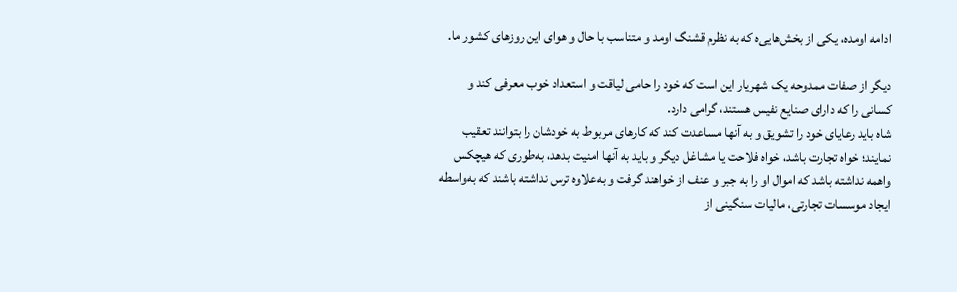ادامه اومده، یکی از بخش‌هایی‌ه که به نظرم قشنگ اومد و متناسب با حال و هوای این روزهای کشور ما.

دیگر از صفات ممدوحه یک شهریار این است که خود را حامی لیاقت و استعداد خوب معرفی کند و کسانی را که دارای صنایع نفیس هستند، گرامی دارد.
شاه باید رعایای خود را تشویق و به آنها مساعدت کند که کارهای مربوط به خودشان را بتوانند تعقیب نمایند؛ خواه تجارت باشد، خواه فلاحت یا مشاغل دیگر و باید به آنها امنیت بدهد، به‌طوری که هیچکس واهمه نداشته باشد که اموال او را به جبر و عنف از خواهند گرفت و به‌علاوه ترس نداشته باشند که به‌واسطه ایجاد موسسات تجارتی، مالیات سنگینی از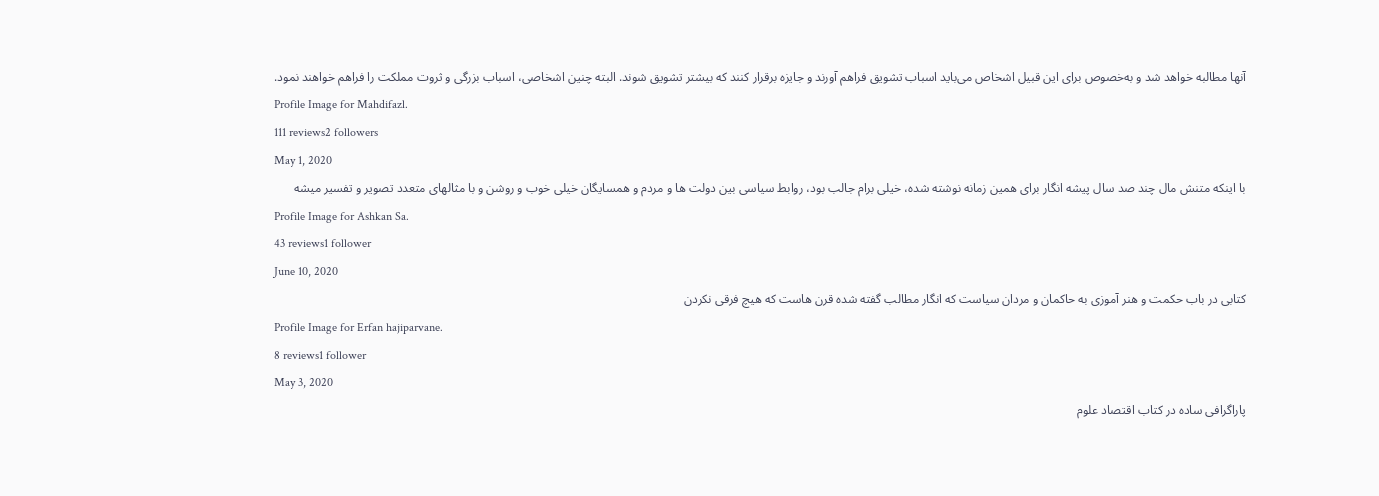آنها مطالبه خواهد شد و به‌خصوص برای این قبیل اشخاص می‌باید اسباب تشویق فراهم آورند و جایزه برقرار کنند که بیشتر تشویق شوند. البته چنین اشخاصی، اسباب بزرگی و ثروت مملکت را فراهم خواهند نمود.
Profile Image for Mahdifazl.
111 reviews2 followers
May 1, 2020
با اینکه متنش مال چند صد سال پیشه انگار برای همین زمانه نوشته شده، خیلی برام جالب بود، روابط سیاسی بین دولت ها و مردم و همسایگان خیلی خوب و روشن و با مثالهای متعدد تصویر و تفسیر میشه
Profile Image for Ashkan Sa.
43 reviews1 follower
June 10, 2020
کتابی در باب حکمت و هنر آموزی به حاکمان و مردان سیاست که انگار مطالب گفته شده قرن هاست که هیچ فرقی نکردن
Profile Image for Erfan hajiparvane.
8 reviews1 follower
May 3, 2020
پاراگرافی ساده در کتاب اقتصاد علوم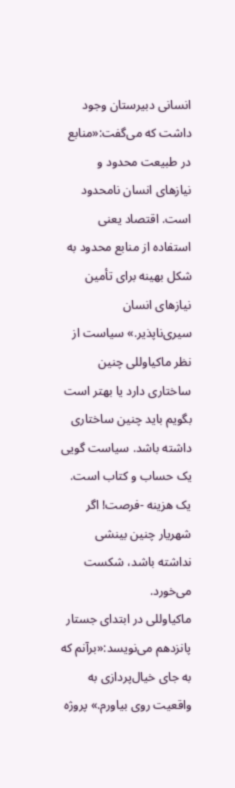انسانی دبیرستان وجود داشت که می‌گفت:«منابع در طبیعت محدود و نیاز‌های انسان نامحدود است. اقتصاد یعنی استفاده از منابع محدود به شکل بهینه برای تأمین نیاز‌های انسان سیری‌ناپذیر.» سیاست از نظر ماکیاوللی چنین ساختاری دارد یا بهتر است بگویم باید چنین ساختاری داشته باشد. سیاست گویی یک حساب و کتاب است. یک هزینه -فرصت! اگر شهریار چنین بینشی نداشته باشد، شکست می‌خورد.
ماکیاوللی در ابتدای جستار پانزدهم می‌نویسد:«برآنم که به جای خیال‌پردازی به واقعیت روی بیاورم.» پروژه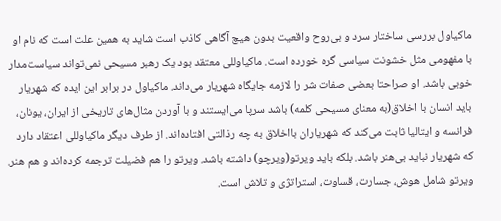ماکیاول بررسی ساختار سرد و بی‌روح واقعیت بدون هیچ آگاهی کاذب است شاید به همین علت است که نام او با مفهومی مثل خشونت سیاسی گره خورده است. ماکیاوللی معتقد بود یک رهبر مسیحی نمی‌تواند سیاست‌مدار خوبی باشد. او صراحتا بعضی صفات شر را لازمه جایگاه شهریار می‌داند. ماکیاول در برابر این ایده که شهریار باید انسان با اخلاق(به معنای مسیحی کلمه) باشد سرپا می‌ایستند و با آوردن مثال‌های تاریخی از ایران، یونان، فرانسه و ایتالیا ثابت می‌کند که شهریاران بااخلاق به چه رذالتی افتاده‌اند. از طرف دیگر ماکیاوللی اعتقاد دارد که شهریار نباید بی‌هنر باشد. بلکه باید ویرتو(ویرچو) داشته باشد. ویرتو را هم فضیلت ترجمه کرده‌اند و هم هنر. ویرتو شامل هوش، جسارت، قساوت، استراتژی و تلاش است.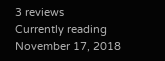3 reviews
Currently reading
November 17, 2018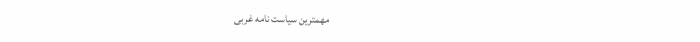مهمترین سیاست نامه غربی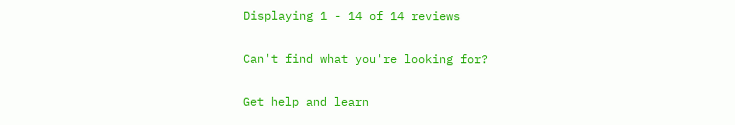Displaying 1 - 14 of 14 reviews

Can't find what you're looking for?

Get help and learn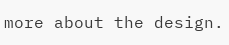more about the design.